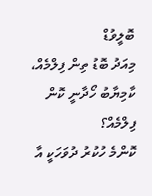ބޮލީވުޑް
މިއަދު ބޮޑު ތިން ފިލްމެއް، ކާމިޔާބު ހޯދާނީ ކޮން ފިލްމެއް؟
ކޮންމެ ހުކުރު ދުވަހަކީ އާ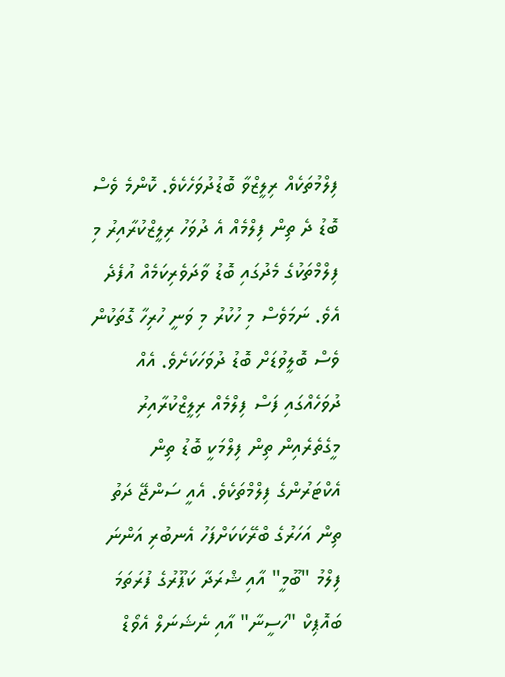ފިލްމުތަކެއް ރިލީޒްވާ ބޮޑުދުވަހެކެވެ. ކޮންމެ ވެސް ބޮޑު ދެ ތިން ފިލްމެއް އެ ދުވަހު ރިލީޒްކުރާއިރު މި ފިލްމްތަކުގެ މެދުގައި ބޮޑު ވާދަވެރިކަމެއް އުފެދެ އެވެ. ނަމަވެސް މި ހުކުރު މި ވަނީ ހުރިހާ ގޮތަކުން ވެސް ބޮލީވުޑަށް ބޮޑު ދުވަހަކަށެވެ. އެއް ދުވަހެއްގައި ފަސް ފިލްމެއް ރިލީޒްކުރާއިރު މީގެތެރެއިން ތިން ފިލްމަކީ ބޮޑު ތިން އެކްޓަރުންގެ ފިލްމްތަކެވެ. އެއީ ސަންޖޭ ދަތު ތިން އަހަރުގެ ބްރޭކަކަށްފަހު އެނބުރި އަންނަ ފިލްމު "ބޫމީ" އާއި ޝްރަދާ ކަޕޫރުގެ ފުރަތަމަ ބައޮޕިކް "ހަސީނާ" އާއި ނެޝަނަލް އެވޯޑް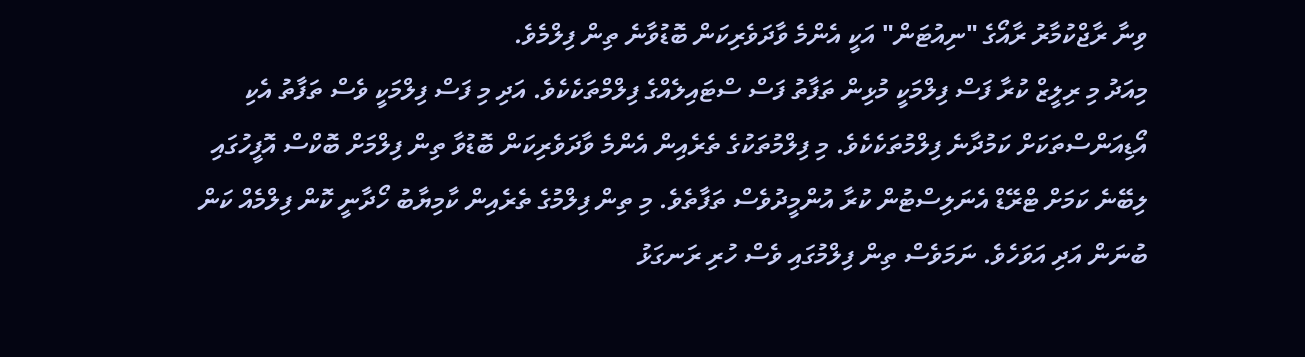ވިނާ ރާޖްކުމާރު ރާއޯގެ "ނިއުޓަން" އަކީ އެންމެ ވާދަވެރިކަން ބޮޑުވާނެ ތިން ފިލްމެވެ.
މިއަދު މި ރިލީޒް ކުރާ ފަސް ފިލްމަކީ މުޅިން ތަފާތު ފަސް ސްޓައިލެއްގެ ފިލްމްތަކެކެވެ. އަދި މި ފަސް ފިލްމަކީ ވެސް ތަފާތު އެކި އޯޑިއަންސްތަކަށް ކަމުދާނެ ފިލްމުތަކެކެވެ. މި ފިލްމުތަކުގެ ތެރެއިން އެންމެ ވާދަވެރިކަން ބޮޑުވާ ތިން ފިލްމަށް ބޮކްސް އޮފީހުގައި ލިބޭނެ ކަމަށް ޓްރޭޑް އެނަލިސްޓުން ކުރާ އުންމީދުވެސް ތަފާތެވެ. މި ތިން ފިލްމުގެ ތެރެއިން ކާމިޔާބު ހޯދާނީ ކޮން ފިލްމެއް ކަން ބުނަން އަދި އަވަހެވެ. ނަމަވެސް ތިން ފިލްމުގައި ވެސް ހުރި ރަނގަޅު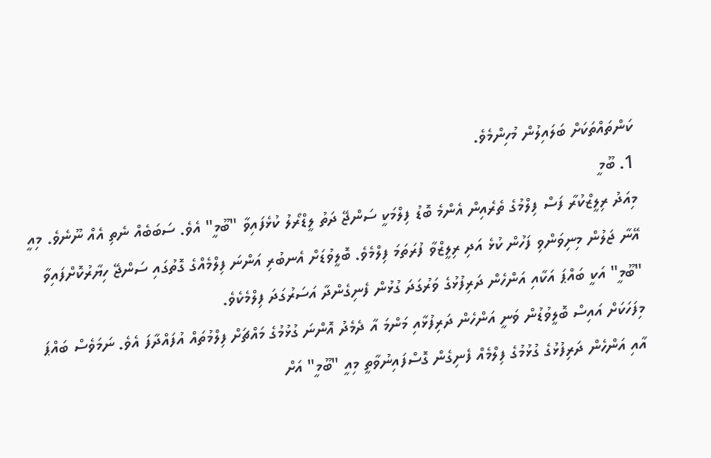ކަންތައްތަކަށް ބަލައިލުން މުހިންމެވެ.
1. ބޫމީ
މިއަދު ރިލީޒްކުރާ ފަސް ފިލްމުގެ ތެރެއިން އެންމެ ބޮޑު ފިލްމަކީ ސަންޖޭ ދަތު ލީޑްރޯލު ކުޅެފައިވާ "ބޫމީ" އެވެ. ސަބަބެއް ނެތި އެއް ނޫނެވެ. މިއީ އޭނާ ޖަލުން މިނިވަންވި ފަހުން ކުޅެ އަދި ރިލީޒްވާ ފުރަތަމަ ފިލްމެވެ. ބޮލީވުޑަށް އެނބުރި އަންނަ ފިލްމެއްގެ ގޮތުގައި ސަންޖޭ ހިޔާރުކޮށްފައިވާ "ބޫމީ" އަކީ ބައްޕަ އަކާއި އަންހެން ދަރިފުޅުގެ ވަރުގަދަ ގުޅުން ފެނިގެންދާ އަސަރުގަދަ ފިލްމެކެވެ.
މިފަހަކަށް އައިސް ބޮލީވުޑުން ވަނީ އަންހެން ދަރިފުޅާއި މަންމަ އާ ދެމެދު އޮންނަ ގުޅުމުގެ މައްޗަށް ފިލްމުތައް އުފައްދާފަ އެވެ. ނަމަވެސް ބައްޕަ އާއި އަންހެން ދަރިފުޅުގެ ގުޅުމުގެ ފިލްމެއް ފެނިގެން ގޮސްފައިނުވާތީ މިއީ "ބޫމީ" އަށް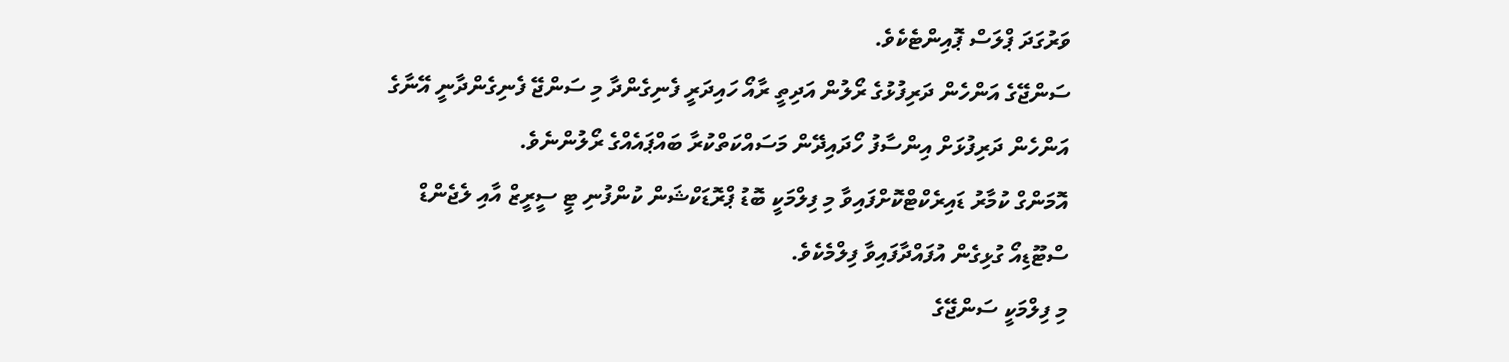ވަރުގަދަ ޕްލަސް ޕޮއިންޓެކެވެ.
ސަންޖޭގެ އަންހެން ދަރިފުޅުގެ ރޯލުން އަދިތީ ރާއޯ ހައިދަރީ ފެނިގެންދާ މި ސަންޖޭ ފެނިގެންދާނީ އޭނާގެ އަންހެން ދަރިފުޅަށް އިންސާފު ހޯދައިދޭން މަސައްކަތްކުރާ ބައްޕައެއްގެ ރޯލުންނެވެ.
އޮމަންގް ކުމާރު ޑައިރެކްޓްކޮށްފައިވާ މި ފިލްމަކީ ބޮޑު ޕްރޮޑަކްޝަން ކުންފުނި ޓީ ސީރީޒް އާއި ލެޖެންޑް ސްޓޫޑިއޯ ގުޅިގެން އުފައްދާފައިވާ ފިލްމެކެވެ.
މި ފިލްމަކީ ސަންޖޭގެ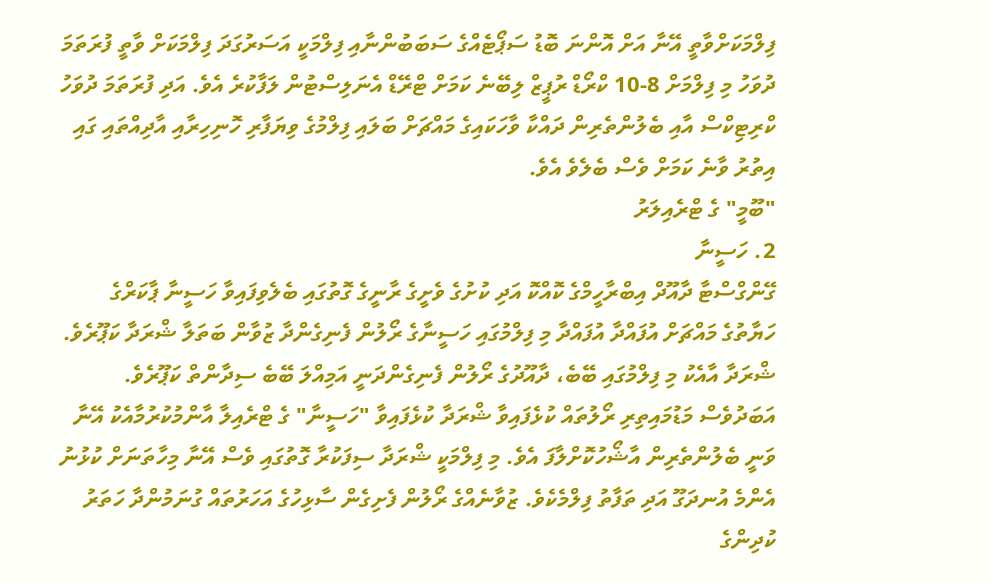ފިލްމަކަށްވާތީ އޭނާ އަށް އޮންނަ ބޮޑު ސަޕޯޓެއްގެ ސަބަބުންނާއި ފިލްމަކީ އަސަރުގަދަ ފިލްމަކަށް ވާތީ ފުރަތަމަ ދުވަހު މި ފިލްމަށް 8-10 ކްރޯޑް ރުޕީޒް ލިބޭނެ ކަމަށް ޓްރޭޑް އެނަލިސްޓުން ލަފާކުރެ އެވެ. އަދި ފުރަތަމަ ދުވަހު ކްރިޓިކްސް އާއި ބެލުންތެރިން ދައްކާ ވާހަކައިގެ މައްޗަށް ބަލައި ފިލްމުގެ ވިޔަފާރި ހޮނިހިރާއި އާދިއްތައި ގައި އިތުރު ވާނެ ކަމަށް ވެސް ބެލެވެ އެވެ.
"ބޫމީ" ގެ ޓްރެއިލަރު
2. ހަސީނާ
ގޭންގްސްޓާ ދާއޫދް އިބްރާހީމްގެ ކޮއްކޮ އަދި ކުށުގެ ވެށީގެ ރާނީގެ ގޮތުގައި ބެލެވިފައިވާ ހަސީނާ ޕާކަރްގެ ހަޔާތުގެ މައްޗަށް އުފައްދާ އުފައްދާ މި ފިލްމުގައި ހަސީނާގެ ރޯލުން ފެނިގެންދާ ޒުވާން ބަތަލާ ޝްރަދާ ކަޕޫރެވެ. ޝްރަދާ އާއެކު މި ފިލްމުގައި ބޭބެ، ދާއޫދުގެ ރޯލުން ފެނިގެންދަނީ އަމިއްލަ ބޭބެ ސިދާންތް ކަޕޫރެވެ.
އަބަދުވެސް މަޑުމައިތިރި ރޯލުތައް ކުޅެފައިވާ ޝްރަދާ ކުޅެފައިވާ "ހަސީނާ" ގެ ޓްރެއިލާ އާންމުކުރުމާއެކު އޭނާ ވަނީ ބެލުންތެރިން އާޝޯހުކޮށްލާފަ އެވެ. މި ފިލްމަކީ ޝްރަދާ ސިފަކުރާ ގޮތުގައި ވެސް އޭނާ މިހާތަނަށް ކުޅުނު އެންމެ އުނދަގޫ އަދި ތަފާތު ފިލްމެކެވެ. ޒުވާނެއްގެ ރޯލުން ފެށިގެން ސާޅިހުގެ އަހަރުތައް ގުނަމުންދާ ހަތަރު ކުދިންގެ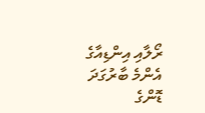ރޯލާއި އިންޑިއާގެ އެންމެ ބާރުގަދަ ޑޮންގެ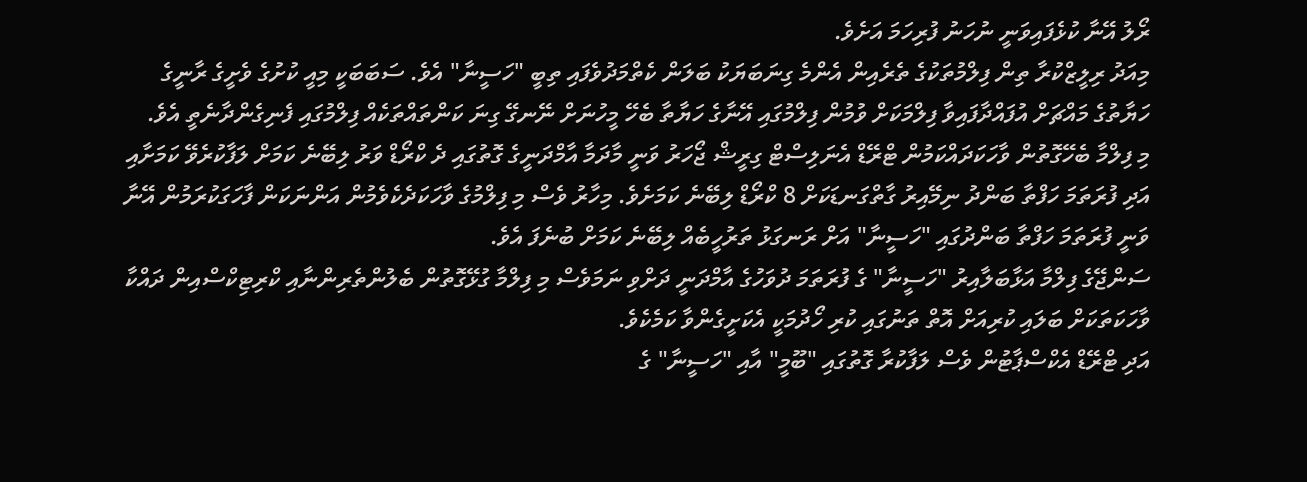ރޯލު އޭނާ ކުޅެފައިވަނީ ނުހަނު ފުރިހަމަ އަށެވެ.
މިއަދު ރިލީޒްކުރާ ތިން ފިލްމުތަކުގެ ތެރެއިން އެންމެ ގިނަބަޔަކު ބަލަން ކެތްމަދުވެފައި ތިބީ "ހަސީނާ" އެވެ. ސަބަބަކީ މިއީ ކުށުގެ ވެށީގެ ރާނީގެ ހަޔާތުގެ މައްޗަށް އުފައްދާފައިވާ ފިލްމަކަށް ވުމުން ފިލްމުގައި އޭނާގެ ހަޔާތާ ބެހޭ މީހުނަށް ނޭނގޭ ގިނަ ކަންތައްތަކެއް ފިލްމުގައި ފެނިގެންދާނެތީ އެވެ.
މި ފިލްމާ ބެހޭގޮތުން ވާހަކަދައްކަމުން ޓްރޭޑް އެނަލިސްޓް ގިރީޝް ޖޯހަރު ވަނީ މާދަމާ އާމްދަނީގެ ގޮތުގައި ދެ ކްރޯޑް ވަރު ލިބޭނެ ކަމަށް ލަފާކުރެވޭ ކަމަށާއި އަދި ފުރަތަމަ ހަފްތާ ބަންދު ނިމޭއިރު ގާތްގަނޑަކަށް 8 ކްރޯޑް ލިބޭނެ ކަމަށެވެ. މިހާރު ވެސް މި ފިލްމުގެ ވާހަކަދެކެވެމުން އަންނަކަން ފާހަގަކުރަމުން އޭނާ ވަނީ ފުރަތަމަ ހަފްތާ ބަންދުގައި "ހަސީނާ" އަށް ރަނގަޅު ތަރުހީބެއް ލިބޭނެ ކަމަށް ބުނެފަ އެވެ.
ސަންޖޭގެ ފިލްމާ އަޅާބަލާއިރު "ހަސީނާ" ގެ ފުރަތަމަ ދުވަހުގެ އާމްދަނީ ދަށްވި ނަމަވެސް މި ފިލްމާ ގުޅޭގޮތުން ބެލުންތެރިންނާއި ކްރިޓިކްސްއިން ދައްކާ ވާހަކަތަކަށް ބަލައި ކުރިއަށް އޮތް ތަނުގައި ކުރި ހޯދުމަކީ އެކަށީގެންވާ ކަމެކެވެ.
އަދި ޓްރޭޑް އެކްސްޕާޓުން ވެސް ލަފާކުރާ ގޮތުގައި "ބޫމީ" އާއި "ހަސީނާ" ގެ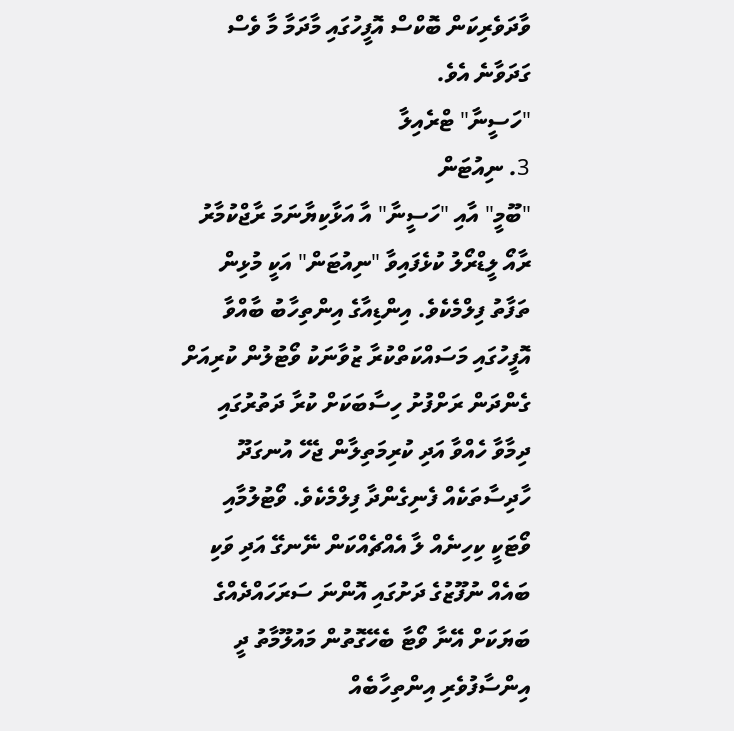ވާދަވެރިކަން ބޮކްސް އޮފީހުގައި މާދަމާ މާ ވެސް ގަދަވާނެ އެވެ.
"ހަސީނާ" ޓްރެއިލާ
3. ނިއުޓަން
"ބޫމީ" އާއި "ހަސީނާ" އާ އަޅާކިޔާނަމަ ރާޖްކުމާރު ރާއޯ ލީޑްރޯލު ކުޅެފައިވާ "ނިއުޓަން" އަކީ މުޅިން ތަފާތު ފިލްމެކެވެ. އިންޑިއާގެ އިންތިހާބު ބާއްވާ އޮފީހުގައި މަސައްކަތްކުރާ ޒުވާނަކު ވޯޓުލުން ކުރިއަށް ގެންދަން ރަށްފުށު ހިސާބަކަށް ކުރާ ދަތުރުގައި ދިމާވާ ހެއްވާ އަދި ކުރިމަތިލާން ޖެހޭ އުނގަދޫ ހާދިސާތަކެއް ފެނިގެންދާ ފިލްމެކެވެ. ވޯޓުލުމާއި ވޯޓަކީ ކިހިނެއް ލާ އެއްޗެއްކަން ނޭނގޭ އަދި ވަކި ބައެއް ނުފޫޒުގެ ދަށުގައި އޮންނަ ސަރަހައްދެއްގެ ބަޔަކަށް އޭނާ ވޯޓާ ބެހޭގޮތުން މައުލޫމާތު ދީ އިންސާފުވެރި އިންތިހާބެއް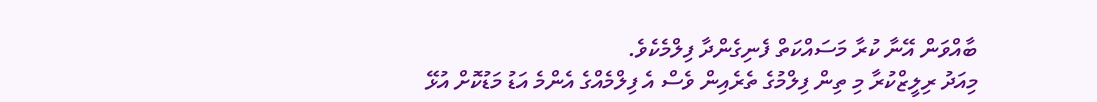ބާއްވަން އޭނާ ކުރާ މަސައްކަތް ފެނިގެންދާ ފިލްމެކެވެ.
މިއަދު ރިލީޒްކުރާ މި ތިން ފިލްމުގެ ތެރެއިން ވެސް އެ ފިލްމެއްގެ އެންމެ އަޑު މަޑުކޮށް އުޅޭ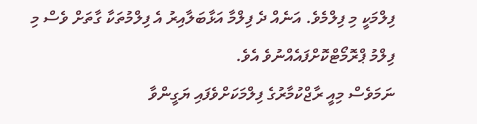ފިލްމަކީ މި ފިލްމެވެ. އަނެއް ދެ ފިލްމާ އަޅާބަލާއިރު އެ ފިލްމުތަކާ ގާތަށް ވެސް މި ފިލްމު ޕްރޮމޯޓްކޮށްފައެއްނުވެ އެވެ.
ނަމަވެސް މިއީ ރާޖްކުމާރުގެ ފިލްމަކަށްވެފައި ޔަގީންވާ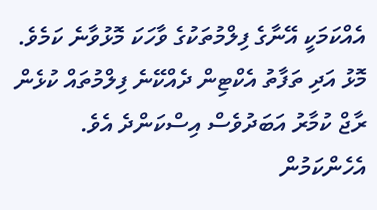އެއްކަމަކީ އޭނާގެ ފިލްމުތަކުގެ ވާހަކަ މޮޅުވާނެ ކަމެވެ. މޮޅު އަދި ތަފާތު އެކްޓިން ދެއްކޭނެ ފިލްމުތައް ކުޅެން ރާޖް ކުމާރު އަބަދުވެސް އިސްކަންދެ އެވެ. އެހެންކަމުން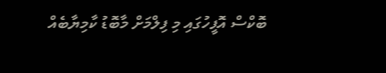ބޮކްސް އޮފީހުގައި މި ފިލްމަށް މާބޮޑު ކާމިޔާބެއް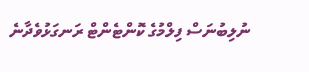ނުލިބުނަސް ފިލްމުގެ ކޮންޓެންޓް ރަނގަޅުވެދާނެ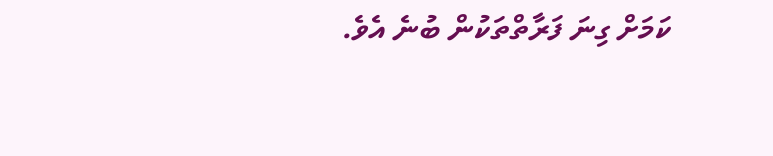ކަމަށް ގިނަ ފަރާތްތަކުން ބުނެ އެވެ.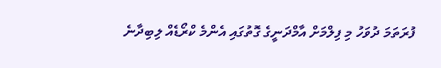ފުރަތަމަ ދުވަހު މި ފިލްމަށް އާމްދަނީގެ ގޮތުގައި އެންމެ ކްރޯޑެއް ލިބިދާނެ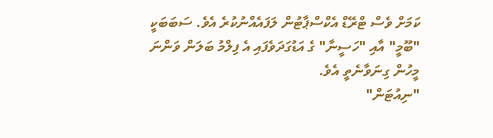ކަމަށް ވެސް ޓްރޭޑް އެކްސްޕާޓުން ލަފައެއްނުކުރެ އެވެ. ސަބަބަކީ "ބޫމީ" އާއި "ހަސީނާ" ގެ އަޑުގަދަވެފައި އެ ފިލްމު ބަލަން ވަންނަ މީހުން ގިނަވާނެތީ އެވެ.
"ނިއުޓަން"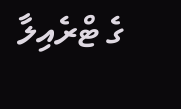ގެ ޓްރެއިލާ